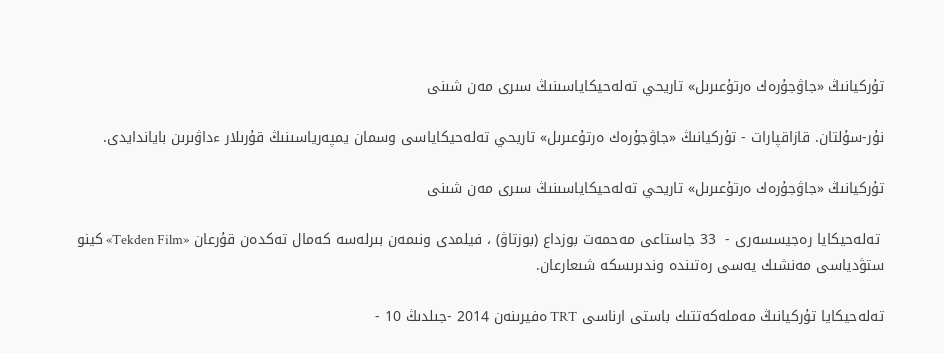تۇركيانىڭ «جاۋجۇرەك ەرتۇعىرىل» تاريحي تەلەحيكاياسىنىڭ سىرى مەن شىنى

نۇر-سۇلتان. قازاقپارات - تۇركيانىڭ «جاۋجۇرەك ەرتۇعىرىل» تاريحي تەلەحيكاياسى وسمان يمپەرياسىنىڭ قۇرىلار ءداۋىرىن باياندايدى.

تۇركيانىڭ «جاۋجۇرەك ەرتۇعىرىل» تاريحي تەلەحيكاياسىنىڭ سىرى مەن شىنى

 تەلەحيكايا رەجيسسەرى -  33 جاستاعى مەحمەت بوزداع (بوزتاۋ) ، فيلمدى ونىمەن بىرلەسە كەمال تەكدەن قۇرعان «Tekden Film» كينو ستۋدياسى مەنشىك يەسى رەتىندە وندىرىسكە شىعارعان.

تەلەحيكايا تۇركيانىڭ مەملەكەتتىك باستى ارناسى TRT ەفيرىنەن 2014 -جىلدىڭ 10 -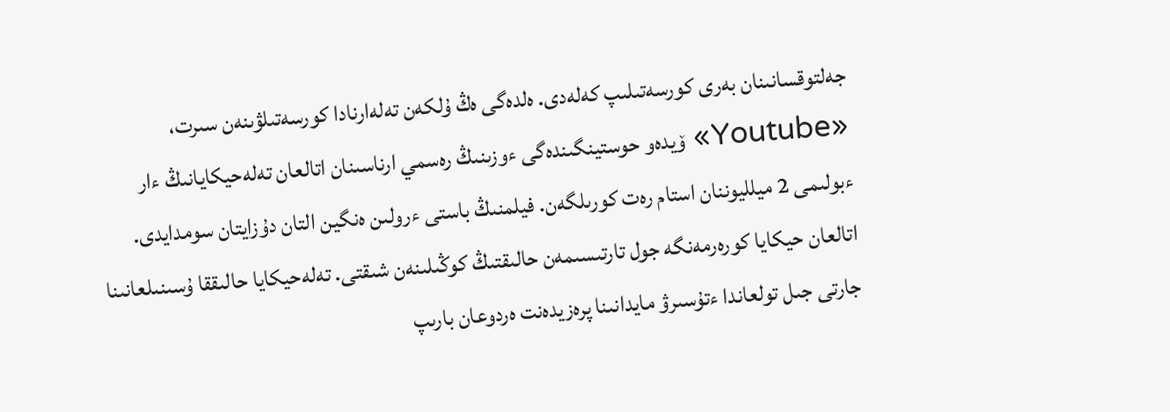جەلتوقسانىنان بەرى كورسەتىلىپ كەلەدى. ەلدەگى ەڭ ۇلكەن تەلەارنادا كورسەتىلۋىنەن سىرت، «Youtube» ۆيدەو حوستينگىندەگى ءوزىنىڭ رەسمي ارناسىنان اتالعان تەلەحيكايانىڭ ءار ءبولىمى 2 ميلليوننان استام رەت كورىلگەن. فيلمنىڭ باستى ءرولىن ەنگين التان دۇزايتان سومدايدى. اتالعان حيكايا كورەرمەنگە جول تارتىسىمەن حالىقتىڭ كوڭىلىنەن شىقتى. تەلەحيكايا حالىققا ۇسىنىلعانىنا جارتى جىل تولعاندا ءتۇسىرۋ مايدانىنا پرەزيدەنت ەردوعان بارىپ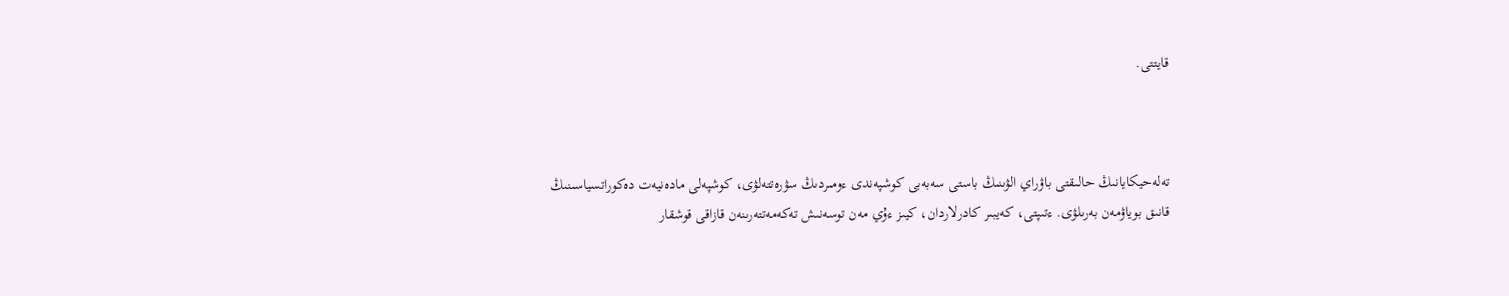قايتتى.



تەلەحيكايانىڭ حالىقتى باۋراي الۋىنىڭ باستى سەبەبى كوشپەندى ءومىردىڭ سۋرەتتەلۋى، كوشپەلى مادەنيەت دەكوراتسياسىنىڭ قانىق بوياۋمەن بەرىلۋى. ءتىپتى، كەيبىر كادرلاردان، كيىز ءۇي مەن توسەنىش تەكەمەتتەرىنەن قازاقى قوشقار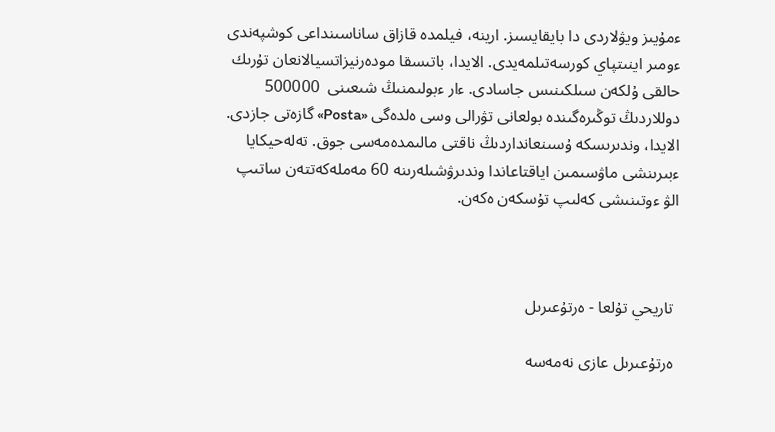ءمۇيىز ويۋلاردى دا بايقايسىز. ارينە، فيلمدە قازاق ساناسىنداعى كوشپەندى ءومىر اينىتپاي كورسەتىلمەيدى. الايدا، باتىسقا مودەرنيزاتسيالانعان تۇرىك حالقى ۇلكەن سىلكىنىس جاسادى. ءار ءبولىمنىڭ شىعىنى  500000 دوللاردىڭ توڭىرەگىندە بولعانى تۋرالى وسى ەلدەگى «Posta» گازەتى جازدى. الايدا، وندىرىسكە ۇسىنعانداردىڭ ناقتى مالىمدەمەسى جوق. تەلەحيكايا ءبىرىنشى ماۋسىمىن اياقتاعاندا وندىرۋشىلەرىنە 60 مەملەكەتتەن ساتىپ الۋ ءوتىنىشى كەلىپ تۇسكەن ەكەن.



 تاريحي تۇلعا - ەرتۇعىرىل

 ەرتۇعىرىل عازى نەمەسە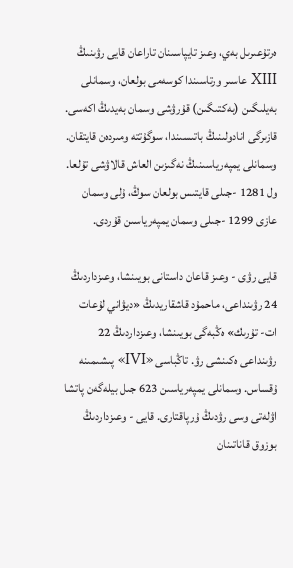ەرتۇعىرىل بەي، وعىز تايپاسىنان تاراعان قايى رۋىنىڭ XIII عاسىر ورتاسىندا كوسەمى بولعان، وسمانلى بەيلىگىن (بەكتىگىن) قۇرۋشى وسمان بەيدىڭ اكەسى. قازىرگى انادولىنىڭ باتىسىندا، سوگۇتتە ومىردەن قايتقان. وسمانلى يمپەرياسىنىڭ نەگىزىن العاش قالاۋشى تۇلعا. ول 1281 -جىلى قايتىس بولعان سوڭ، ۇلى وسمان عازى 1299 -جىلى وسمان يمپەرياسىن قۇردى.

قايى رۋى - وعىز قاعان داستانى بويىنشا، وعىزداردىڭ 24 رۋىنداعى، ماحمۇد قاشقاريدىڭ «ديۋاني لۇعات ات- تۇرىك» ەڭبەگى بويىنشا، وعىزداردىڭ 22 رۋىنداعى ەكىنشى رۋ. تاڭباسى «IVI» پىشىمىنە ۇقساس. وسمانلى يمپەرياسىن 623 جىل بيلەگەن پاتشا اۋلەتى وسى رۋدىڭ ۇرپاقتارى. قايى - وعىزداردىڭ بوزوق قاناتىنان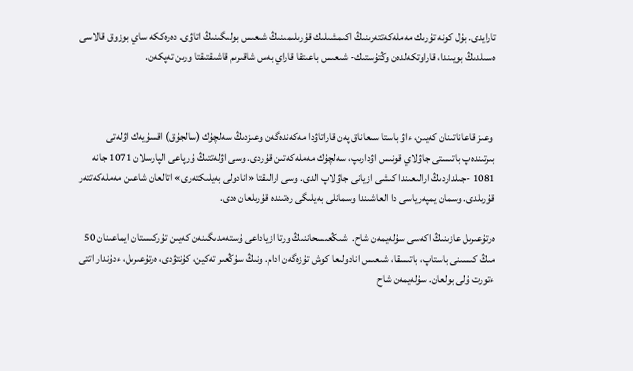تارايدى. بۇل كونە تۇرىك مەملەكەتتەرىنىڭ اكىمشىلىك قۇرىلىمىنىڭ شىعىس بولىگىنىڭ اتاۋى. دەرەككە ساي بوزوق قالاسى ەسىلدىڭ بويىندا، قاراوتكەلدەن وڭتۇستىك- شىعىس باعىتقا قاراي بەس شاقىرىم قاشىقتىقتا ورىن تەپكەن.



 وعىز قاعاناتىنان كەيىن، ءاۋ باستا سىعاناق پەن قاراتاۋدا مەكەندەگەن وعىزدىڭ سەلچۇك (سالجۇق) اقسۇيەك اۋلەتى بىرتىندەپ باتىستى جاۋلاي قونىس اۋدارىپ، سەلچۇك مەملەكەتىن قۇردى. وسى اۋلەتتىڭ ۇرپاعى الپارسلان 1071 جانە 1081 -جىلداردىڭ ارالىعىندا كىشى ازيانى جاۋلاپ الدى. وسى ارالىقتا «انادولى بەيلىكتەرى» اتالعان شاعىن مەملەكەتتەر قۇرىلدى. وسمان يمپەرياسى دا العاشىندا وسمانلى بەيلىگى رەتىندە قۇرىلعان ەدى.

ەرتۇعىرىل عازىنىڭ اكەسى سۇلەيمەن شاح.  شىڭعىسحاننىڭ ورتا ازياداعى ۇستەمدىگىنەن كەيىن تۇركىستان ايماعىنان 50 مىڭ كىسىنى باستاپ، باتىسقا، شىعىس انادولىعا كوش تۇزەگەن ادام. ونىڭ سۇڭعىر تەكين، كۇنتۋدى، ەرتۇعىرىل، ءدۇندار اتتى ءتورت ۇلى بولعان. سۇلەيمەن شاح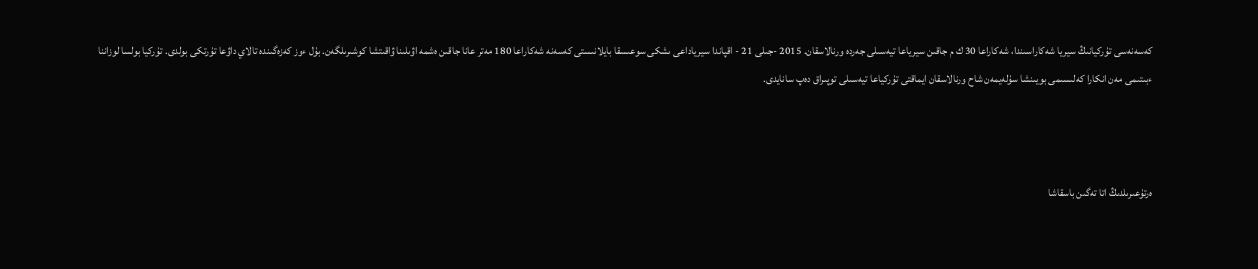كەسەنەسى تۇركيانىڭ سيريا شەكاراسىندا، شەكاراعا 30 ك م جاقىن سيرياعا تيەسىلى جەردە ورنالاسقان. 2015 -جىلى 21 - اقپاندا سيرياداعى ىشكى سوعىسقا بايلانىستى كەسەنە شەكاراعا 180 مەتر عانا جاقىن ەشمە اۋىلىنا ۋاقىتشا كوشىرىلگەن. بۇل ءوز كەزەگىندە تالاي داۋعا تۇرتكى بولدى. تۇركيا بولسا لوزاننا ءبىتىمى مەن انكارا كەلىسىمى بويىنشا سۇلەيمەن شاح ورنالاسقان ايماقتى تۇركياعا تيەسىلى توپىراق دەپ سانايدى.



ەرتۇعىرىلدىڭ اتا تەگىن باسقاشا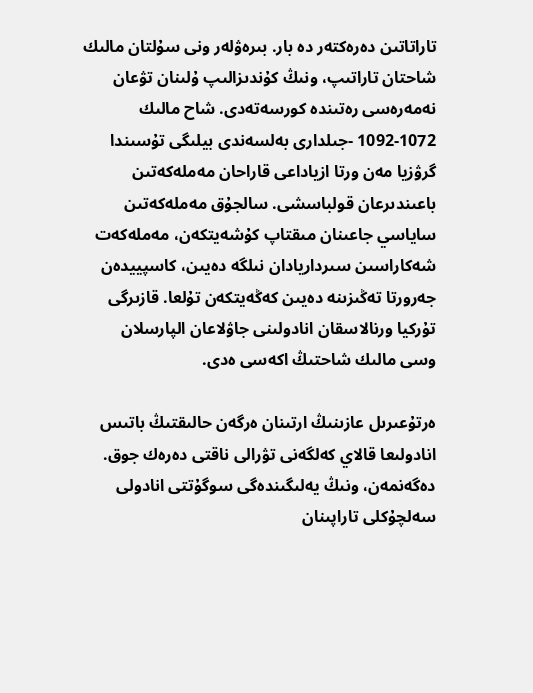تاراتاتىن دەرەكتەر دە بار. بىرەۋلەر ونى سۇلتان مالىك شاحتان تاراتىپ، ونىڭ كۇندىزالىپ ۇلىنان تۋعان نەمەرەسى رەتىندە كورسەتەدى. شاح مالىك 1072-1092 -جىلدارى بەلسەندى بيلىگى تۇسىندا گرۋزيا مەن ورتا ازياداعى قاراحان مەملەكەتىن باعىندىرعان قولباسشى. سالجۇق مەملەكەتىن ساياسي جاعىنان مىقتاپ كۇشەيتكەن، مەملەكەت شەكاراسىن سىرداريادان نىلگە دەيىن، كاسپييدەن جەرورتا تەڭىزىنە دەيىن كەڭەيتكەن تۇلعا. قازىرگى تۇركيا ورنالاسقان انادولىنى جاۋلاعان الپارسلان وسى مالىك شاحتىڭ اكەسى ەدى.

ەرتۇعىرىل عازىنىڭ ارتىنان ەرگەن حالىقتىڭ باتىس انادولىعا قالاي كەلگەنى تۋرالى ناقتى دەرەك جوق. دەگەنمەن، ونىڭ يەلىگىندەگى سوگۇتتى انادولى سەلچۇكلى تاراپىنان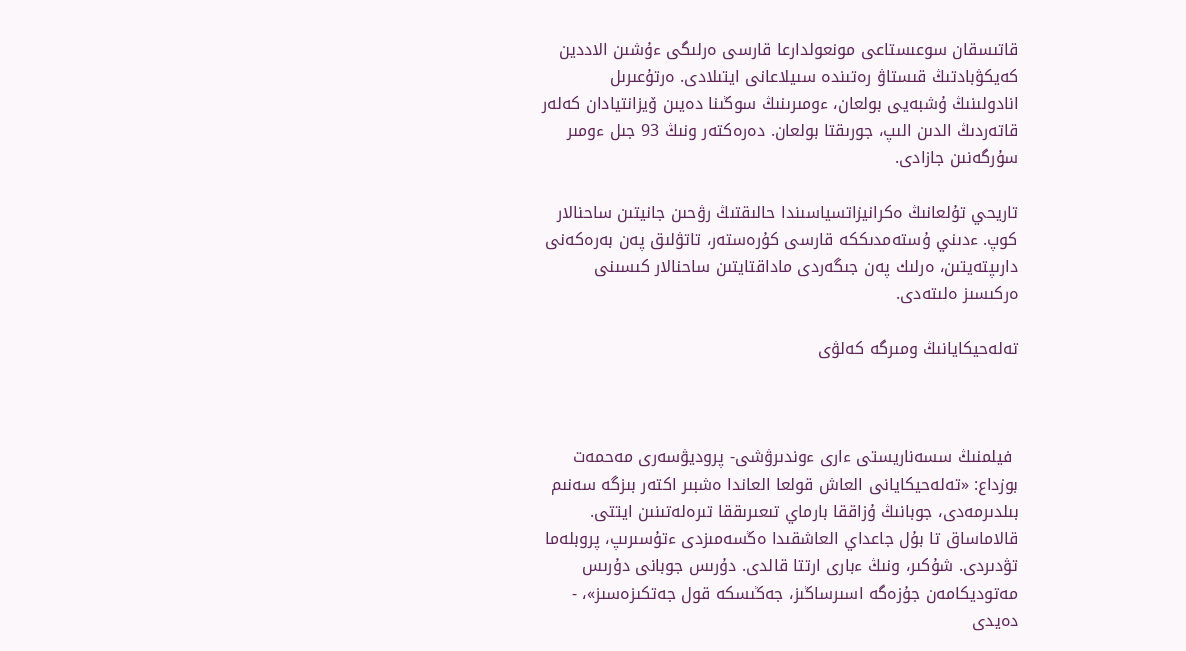قاتىسقان سوعىستاعى مونعولدارعا قارسى ەرلىگى ءۇشىن الاددين كەيكۋبادتىڭ قىستاۋ رەتىندە سىيلاعانى ايتىلادى. ەرتۇعىرىل انادولىنىڭ ۇشبەيى بولعان، ءومىرىنىڭ سوڭىنا دەيىن ۆيزانتيادان كەلەر قاتەردىڭ الدىن الىپ، جورىقتا بولعان. دەرەكتەر ونىڭ 93 جىل ءومىر سۇرگەنىن جازادى.

تاريحي تۇلعانىڭ ەكرانيزاتسياسىندا حالىقتىڭ رۋحىن جانيتىن ساحنالار كوپ. ءدىني ۇستەمدىككە قارسى كۇرەستەر، تاتۋلىق پەن بەرەكەنى دارىپتەيتىن، ەرلىك پەن جىگەردى ماداقتايتىن ساحنالار كىسىنى ەركىسىز ەلىتەدى.

تەلەحيكايانىڭ ومىرگە كەلۋى



 فيلمنىڭ سسەناريستى ءارى ءوندىرۋشى- پروديۋسەرى مەحمەت بوزداع: «تەلەحيكايانى العاش قولعا العاندا ەشبىر اكتەر بىزگە سەنىم بىلدىرمەدى، جوبانىڭ ۇزاققا بارماي تىعىرىققا تىرەلەتىنىن ايتتى. قالاماساق تا بۇل جاعداي العاشقىدا ەڭسەمىزدى ءتۇسىرىپ، پروبلەما تۋدىردى. شۇكىر، ونىڭ ءبارى ارتتا قالدى. دۇرىس جوبانى دۇرىس مەتوديكامەن جۇزەگە اسىرساڭىز، جەڭىسكە قول جەتكىزەسىز»، - دەيدى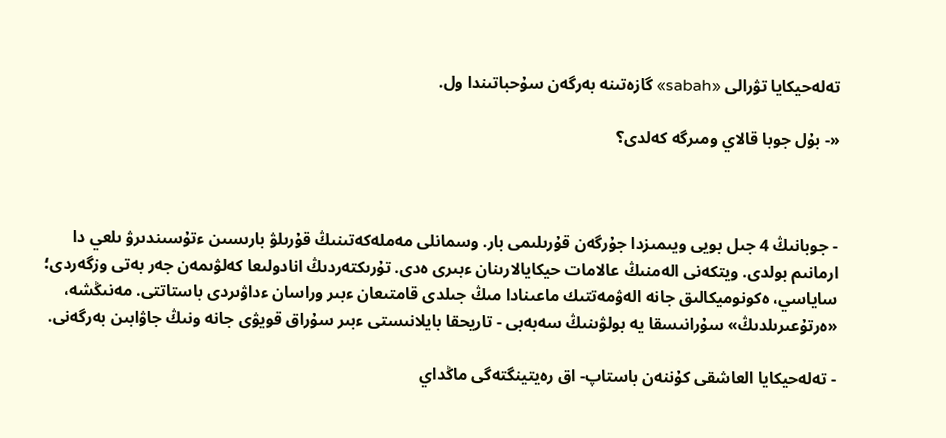تەلەحيكايا تۋرالى «sabah» گازەتىنە بەرگەن سۇحباتىندا ول.

«- بۇل جوبا قالاي ومىرگە كەلدى؟



- جوبانىڭ 4 جىل بويى ويىمىزدا جۇرگەن قۇرىلىمى بار. وسمانلى مەملەكەتىنىڭ قۇرىلۋ بارىسىن ءتۇسىندىرۋ ىلعي دا ارمانىم بولدى. ويتكەنى الەمنىڭ عالامات حيكايالارىنان ءبىرى ەدى. تۇرىكتەردىڭ انادولىعا كەلۋىمەن جەر بەتى وزگەردى؛ ساياسي، ەكونوميكالىق جانە الەۋمەتتىك ماعىنادا مىڭ جىلدى قامتىعان ءبىر وراسان ءداۋىردى باستاتتى. مەنىڭشە، «ەرتۇعىرىلدىڭ» سۇرانىسقا يە بولۋىنىڭ سەبەبى - تاريحقا بايلانىستى ءبىر سۇراق قويۋى جانە ونىڭ جاۋابىن بەرگەنى.

- تەلەحيكايا العاشقى كۇننەن باستاپ- اق رەيتينگتەگى ماڭداي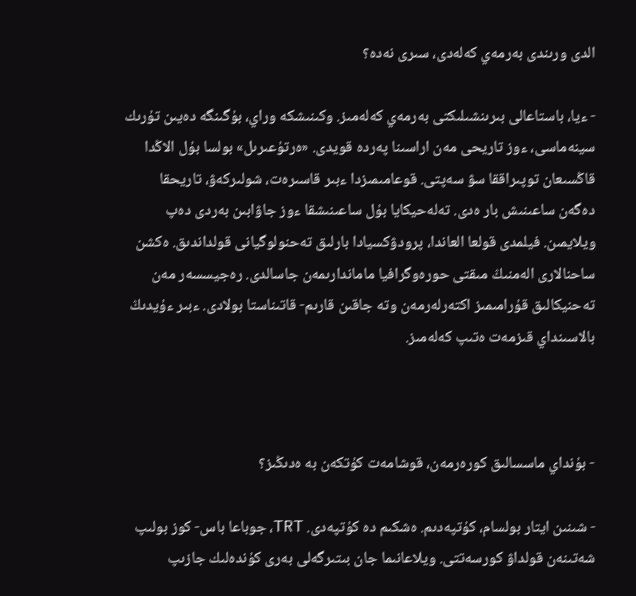الدى ورىندى بەرمەي كەلەدى، سىرى نەدە؟

- ءيا، باستاعالى بىرىنشىلىكتى بەرمەي كەلەمىز. وكىنىشكە وراي، بۇگىنگە دەيىن تۇرىك سينەماسى، ءوز تاريحى مەن اراسىنا پەردە قويدى. «ەرتۇعىرىل» بولسا بۇل الاڭدا قاڭسىعان توپىراققا سۋ سەپتى. قوعامىمىزدا ءبىر قاسىرەت، شولىركەۋ، تاريحقا دەگەن ساعىنىش بار ەدى. تەلەحيكايا بۇل ساعىنىشقا ءوز جاۋابىن بەردى دەپ ويلايمىن. فيلمدى قولعا العاندا، پرودۋكسيادا بارلىق تەحنولوگيانى قولداندىق. ەكشن ساحنالارى الەمنىڭ مىقتى حورەوگرافيا ماماندارىمەن جاسالدى. رەجيسسەر مەن تەحنيكالىق قۇرامىمىز اكتەرلەرمەن وتە جاقىن قارىم- قاتىناستا بولادى. ءبىر ءۇيدىڭ بالاسىنداي قىزمەت ەتىپ كەلەمىز.



- بۇنداي ماسسالىق كورەرمەن، قوشامەت كۇتكەن بە ەدىڭىز؟

- شىنىن ايتار بولسام، كۇتپەدىم. ەشكىم دە كۇتپەدى. TRT، جوباعا باس- كوز بولىپ شەتىنەن قولداۋ كورسەتتى. ويلاعانىما جان بىتىرگەلى بەرى كۇندەلىك جازىپ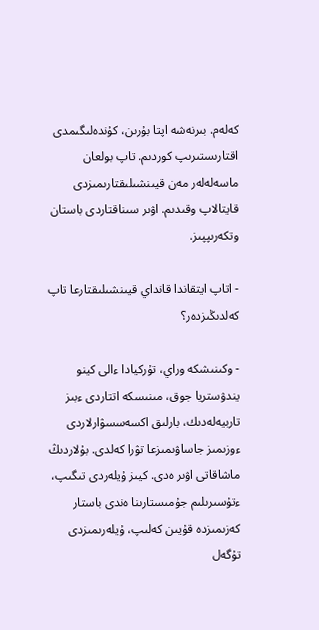كەلەم. بىرنەشە اپتا بۇرىن، كۇندەلىگىمدى اقتارىستىرىپ كوردىم. تاپ بولعان ماسەلەلەر مەن قيىنشىلىقتارىمىزدى قايتالاپ وقىدىم. اۋىر سىناقتاردى باستان وتكەرىپپىز.

- اتاپ ايتقاندا قانداي قيىنشىلىقتارعا تاپ كەلدىڭىزدەر؟

- وكىنىشكە وراي، تۇركيادا ءالى كينو يندۋستريا جوق، مىنىسكە اتتاردى ءبىز تاربيەلەدىك، بارلىق اكسەسسۋارلاردى ءوزىمىز جاساۋىمىزعا تۋرا كەلدى. بۇلاردىڭ ماشاقاتى اۋىر ەدى. كيىز ۇيلەردى تىگىپ، ءتۇسىرىلىم جۇمىستارىنا ەندى باستار كەزىمىزدە قۇيىن كەلىپ، ۇيلەرىمىزدى تۇگەل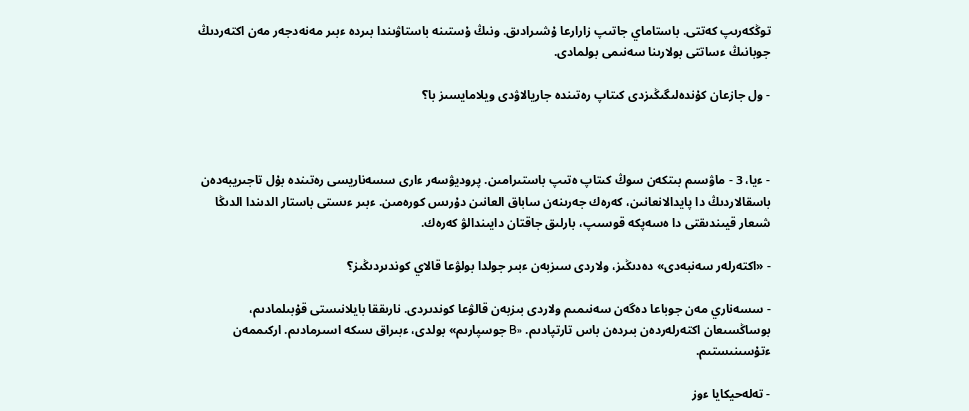توڭكەرىپ كەتتى. باستاماي جاتىپ زارارعا ۇشىرادىق. ونىڭ ۇستىنە باستاۋىندا بىردە ءبىر مەنەدجەر مەن اكتەردىڭ جوبانىڭ ءساتتى بولارىنا سەنىمى بولمادى.

- ول جازعان كۇندەلىگىڭىزدى كىتاپ رەتىندە جاريالاۋدى ويلامايسىز با؟



- ءيا، 3 - ماۋسىم بىتكەن سوڭ كىتاپ ەتىپ باستىرامىن. پروديۋسەر ءارى سسەناريسى رەتىندە بۇل تاجىريبەدەن باسقالاردىڭ دا پايدالانعانىن، كەرەك جەرىنەن ساباق العانىن دۇرىس كورەمىن. ءبىر ءىستى باستار الدىندا الدىڭا شىعار قيىندىقتى دا ەسەپكە قوسىپ، بارلىق جاقتان دايىندالۋ كەرەك.

- «اكتەرلەر سەنبەدى» دەدىڭىز، ولاردى سىزبەن ءبىر جولدا بولۋعا قالاي كوندىردىڭىز؟

- سسەناري مەن جوباعا دەگەن سەنىمىم ولاردى بىزبەن قالۋعا كوندىردى. نارىققا بايلانىستى قۇبىلمادىم، بوساڭسىعان اكتەرلەردەن بىردەن باس تارتپادىم. «B جوسپارىم» بولدى، ءبىراق ىسكە اسىرمادىم. اركىممەن ءتۇسىنىستىم.

- تەلەحيكايا ءوز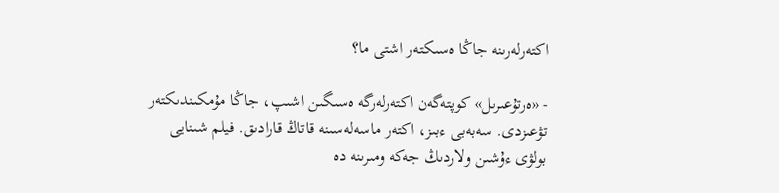اكتەرلەرىنە جاڭا ەسىكتەر اشتى ما؟

- «ەرتۇعىرىل» كوپتەگەن اكتەرلەرگە ەسىگىن اشىپ، جاڭا مۇمكىندىكتەر تۋعىزدى. سەبەبى ءبىز، اكتەر ماسەلەسىنە قاتاڭ قارادىق. فيلم شىنايى بولۋى ءۇشىن ولاردىڭ جەكە ومىرىنە دە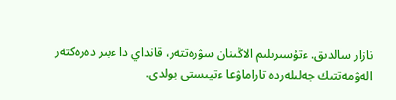نازار سالدىق. ءتۇسىرىلىم الاڭىنان سۋرەتتەر، قانداي دا ءبىر دەرەكتەر الەۋمەتتىك جەلىلەردە تاراماۋعا ءتيىستى بولدى.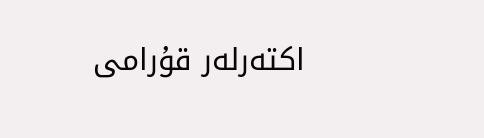اكتەرلەر قۇرامى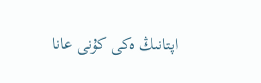اپتانىڭ ەكى كۇنى عانا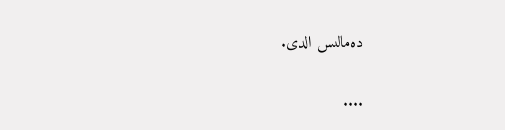دەمالىس الدى.

....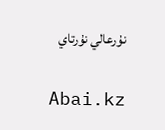نۇرعالي نۇرتاي

Abai.kz